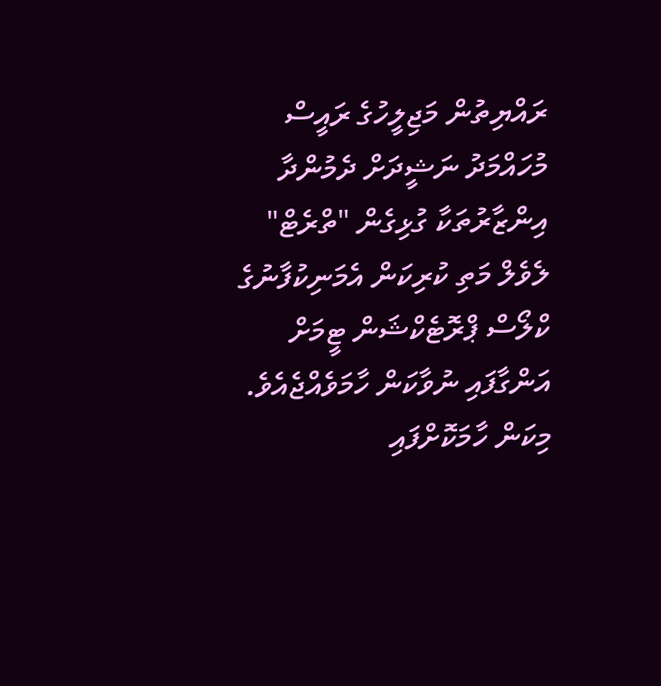ރައްޔިތުން މަޖިލީހުގެ ރައީސް މުހައްމަދު ނަޝީދަށް ދެމުންދާ އިންޒާރުތަކާ ގުޅިގެން "ތްރެޓް" ލެވެލް މަތި ކުރިކަން އެމަނިކުފާނުގެ ކްލޯސް ޕްރޮޓެކްޝަން ޓީމަށް އަންގާފައި ނުވާކަން ހާމަވެއްޖެއެވެ.
މިކަން ހާމަކޮށްފައި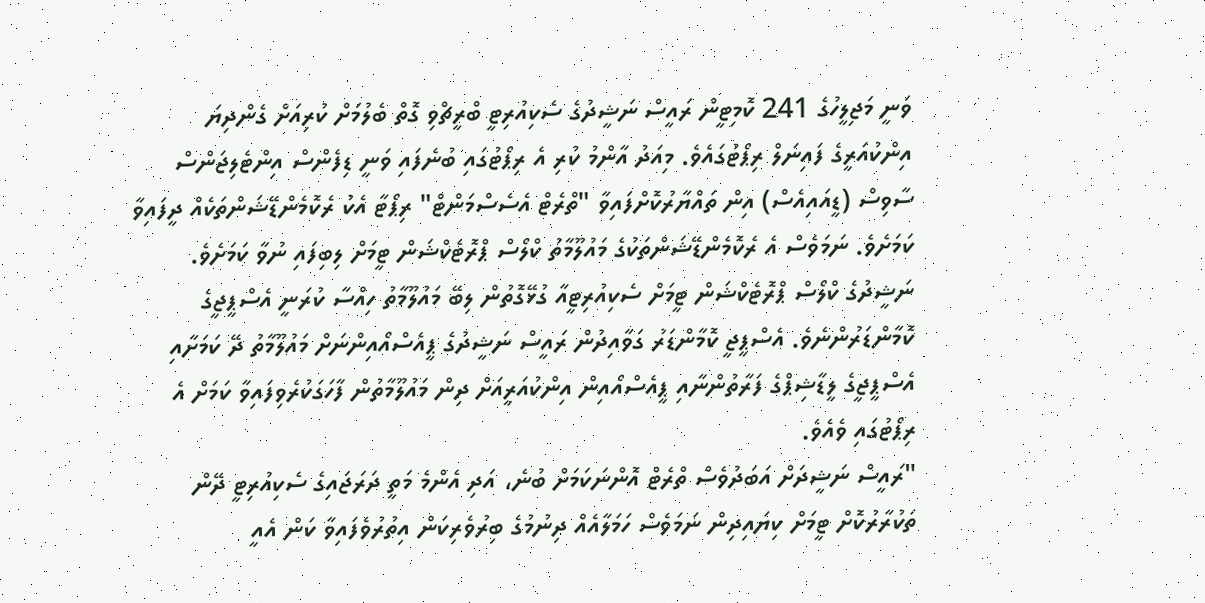ވަނީ މަޖިލީހުގެ 241 ކޮމިޓީން ރައީސް ނަޝީދުގެ ސެކިއުރިޓީ ބްރީޗްވި ގޮތް ބެލުމަށް ކުރިއަށް ގެންދިޔަ އިންކުއަރީގެ ފައިނަލް ރިޕޯޓުގައެވެ. މިއަދު އާންމު ކުރި އެ ރިޕޯޓުގައި ބުނެފައި ވަނީ ޑިފެންސް އިންޓެލިޖަންސް ސާވިސް (ޑީއައިއެސް) އިން ތައްޔާރުކޮށްފައިވާ "ތްރެޓް އެސެސްމަންޓް" ރިޕޯޓާ އެކު ރެކޮމެންޑޭޝަންތަކެއް ދީފައިވާ ކަމަށެވެ. ނަމަވެސް އެ ރެކޮމެންޑޭޝަންތަކުގެ މައުލޫމާތު ކްލޯސް ޕްރޮޓެކްޝަން ޓީމަށް ލިބިފައި ނުވާ ކަމަށެވެ.
ނަޝީދުގެ ކްލޯސް ޕްރޮޓެކްޝަން ޓީމަށް ސެކިއުރިޓީއާ ގުޅޭގޮތުން ލިބޭ މައުލޫމާތު ހިއްސާ ކުރަނީ އެސްޕީޖީގެ ކޮމާންޑަރުންނެވެ. އެސްޕީޖީ ކޮމާންޑަރު ގަވާއިދުން ރައީސް ނަޝީދުގެ ޕީއެސްއޯއިންނަށް މައުލޫމާތު ދޭ ކަމަށާއި އެސްޕީޖީގެ ލީޑާޝިޕްގެ ފަރާތުންނާއި ޕީއެސްއޯއިން އިންކުއަރީއަށް ދިން މައުލޫމާތުން ފާހަގަކުރެވިފައިވާ ކަމަށް އެ ރިޕޯޓުގައި ވެއެވެ.
"ރައީސް ނަޝީދަށް އަބަދުވެސް ތްރެޓް އޮންނަކަމަށް ބުނެ، އަދި އެންމެ މަތީ ދަރަޖައިގެ ސެކިއުރިޓީ ދޭން ތަކުރާރުކޮށް ޓީމަށް ކިޔައިދިން ނަމަވެސް ހަމަލާއެއް ދިނުމުގެ ބިރުވެރިކަން އިތުރުވެފައިވާ ކަން އެއީ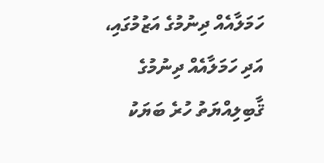ހަމަލާއެއް ދިނުމުގެ އަޒުމުގައި، އަދި ހަމަލާއެއް ދިނުމުގެ ޤާބިލިއްޔަތު ހުރެ ބަޔަކު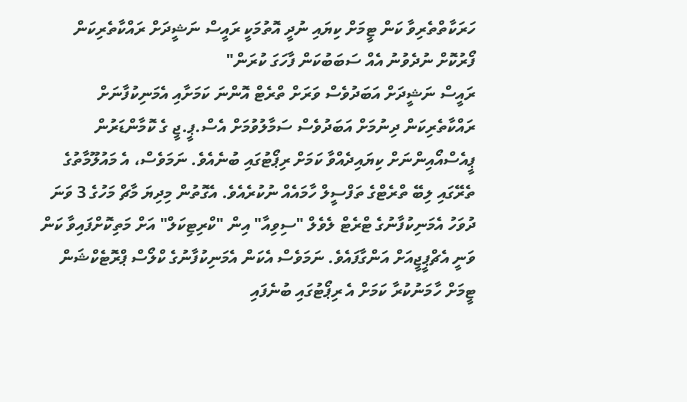ހަރަކާތްތެރިވާ ކަން ޓީމަށް ކިޔައި ނުދީ އޮތުމަކީ ރައީސް ނަޝީދަށް ރައްކާތެރިކަން ފޯރުކޮށް ނުދެވުނު އެއް ސަބަބުކަން ފާހަގަ ކުރަން"
ރައީސް ނަޝީދަށް އަބަދުވެސް ވަރަށް ތްރެޓް އޮންނަ ކަމަށާއި އެމަނިކުފާނަށް ރައްކާތެރިކަން ދިނުމަށް އަބަދުވެސް ސަމާލުވުމަށް އެސް.ޕީ.ޖީ ގެ ކޮމާންޑަރުން ޕީއެސްއޯއިންނަށް ކިޔައިދެއްވާ ކަމަށް ރިޕޯޓުގައި ބުނެއެވެ. ނަމަވެސް، އެ މައުލޫމާތުގެ ތެރޭގައި ލިބޭ ތްރެޓްގެ ތަފްސީލް ހާމައެއް ނުކުރެއެވެ. އެގޮތުން މިދިޔަ މާޗް މަހުގެ 3 ވަނަ ދުވަހު އެމަނިކުފާނުގެ ޓްރެޓް ލެވެލް "ސިވިއާ" އިން "ކްރިޓިކަލް" އަށް މަތިކޮށްފައިވާ ކަން ވަނީ އެޗްޕީޖީއަށް އަންގާފައެވެ. ނަމަވެސް އެކަން އެމަނިކުފާނުގެ ކްލޯސް ޕްރޮޓެކްޝަން ޓީމަށް ހާމަނުކުރާ ކަމަށް އެ ރިޕޯޓުގައި ބުނެފައި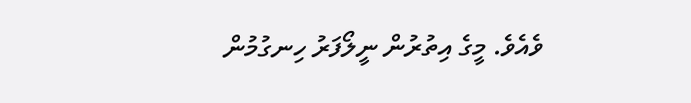ވެއެވެ. މީގެ އިތުރުން ނީލޯފަރު ހިނގުމުން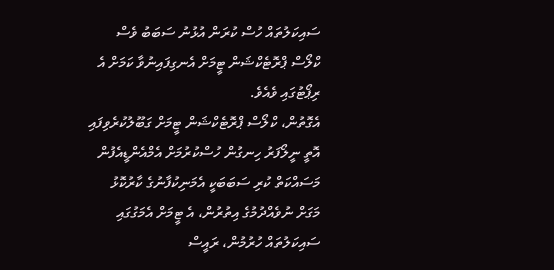ސައިކަލުތައް ހުސް ކުރަން އުޅުނު ސަބަބު ވެސް ކްލޯސް ޕްރޮޓެކްޝަން ޓީމަށް އެނގިފައިނުވާ ކަމަށް އެ ރިޕޯޓުގައި ވެއެވެ.
އެގޮތުން، ކްލޯސް ޕްރޮޓެކްޝަން ޓީމަށް ގަބޫލުކުރެވިފައި އޮތީ ނީލޯފަރު ހިނގުން ހުސްކުރުމަށް އެމްއެންޑީއެފުން މަސައްކަތް ކުރި ސަބަބަކީ އެމަނިކުފާނުގެ ކާރުކޮޅު މަގަށް ނުވެއްދުމުގެ އިތުރުން، އެ ޓީމަށް އެމަގުގައި ސައިކަލުތައް ހުރުމުން، ރައީސް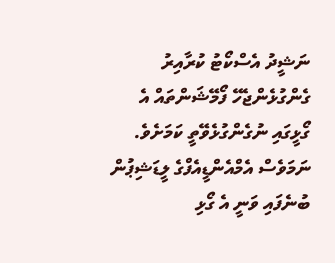ނަޝީދު އެސްކޯޓު ކުރާއިރު ގެންގުޅެންޖެހޭ ފޯމޭޝަންތައް އެ ގޯޅީގައި ނުގެންގުޅެވޭތީ ކަމަށެވެ. ނަމަވެސް އެމްއެންޑީއެފްގެ ލީޑަޝިޕުން ބުނެފައި ވަނީ އެ ގޯޅި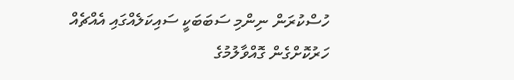ހުސްކުރަން ނިންމި ސަބަބަކީ ސައިކަލެއްގައި އެއްޗެއް ހަރުކޮށްގެން ގޮއްވާލުމުގެ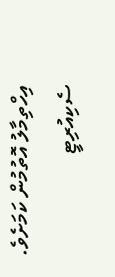އިހްތިމާލު އޮތުމުން ކަމަށެވެ.
ސެކިއުރިޓީ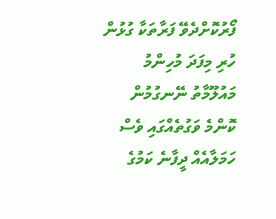ފޯރުކޮށްދެވޭ ފަރާތަކާ ގުޅުން ހުރި މިފަދަ މުހިންމު މައުލޫމާތު ނޭނގުމުން ކޮންމެ ވަގުތެއްގައި ވެސް ހަމަލާއެއް ދީފާނެ ކަމުގެ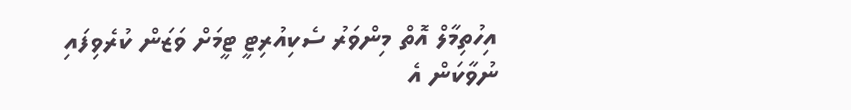އިހުތިމާލް އޮތް މިންވަރު ސެކިއުރިޓީ ޓީމަށް ވަޒަން ކުރެވިފައި ނުވާކަން އެ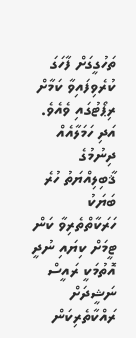ތަހުގީގަށް ފާހަގަ ކުރެވިފައިވާ ކަމާށް ރިޕޯޓުގައި ވެއެވެ. އަދި ހަމަލާއެއް ދިނުމުގެ ޤާބިލިއްޔަތު ހުރެ ބަޔަކު ހަރަކާތްތެރިވާ ކަން ޓީމަށް ކިޔައި ނުދީ އޮތުމަކީ ރައީސް ނަޝީދަށް ރައްކާތެރިކަން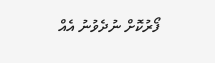ފޯރުކޮށް ނުދެވުނު އެއް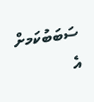ސަބަބުކަމށް އެ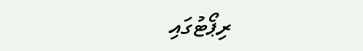ރިޕޯޓުގައި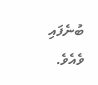ބުނެފައި ވެއެވެ.